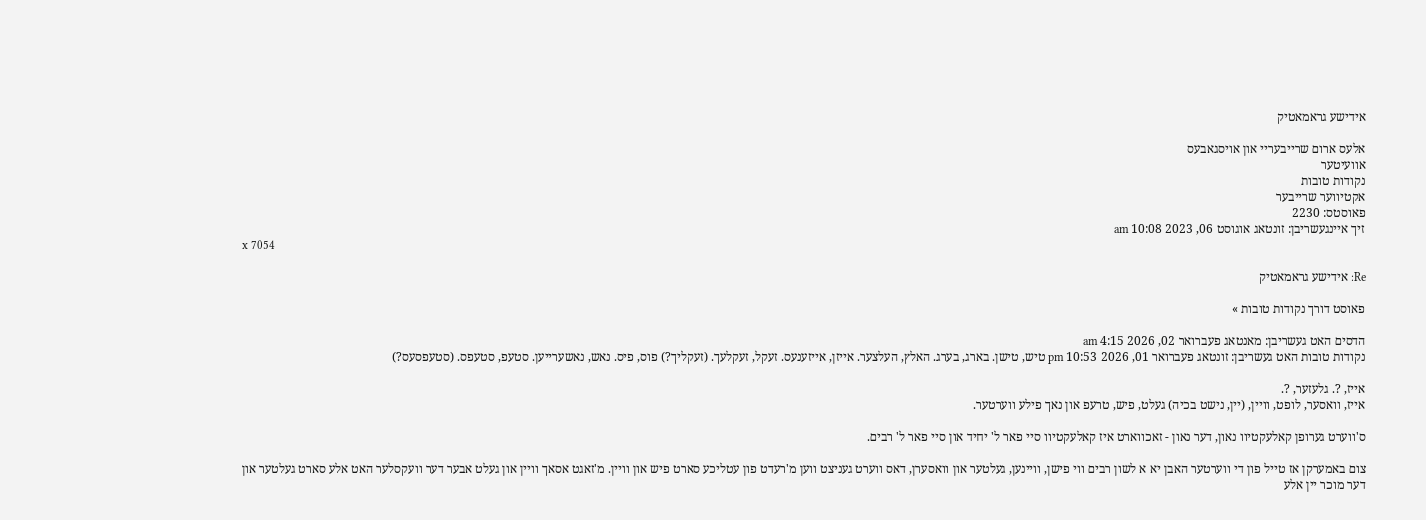אידישע גראמאטיק

אלעס ארום שרייבעריי און אויסגאבעס
אוועיטער
נקודות טובות
אקטיווער שרייבער
פאוסטס: 2230
זיך איינגעשריבן: זונטאג אוגוסט 06, 2023 10:08 am
x 7054

Re: אידישע גראמאטיק

פאוסט דורך נקודות טובות »

הדסים האט געשריבן: מאנטאג פעברואר 02, 2026 4:15 am
נקודות טובות האט געשריבן: זונטאג פעברואר 01, 2026 10:53 pm טיש, טישן. בארג, בערג. האלץ, העלצער. אייזן, אייזענעס. זעקל, זעקלעך. (זעקליך?) פוס, פיס. נאש, נאשערייען. סטעפ, סטעפס. (סטעפסעס?)

אייז, ?. גלעזער, ?.
אייז, וואסער, לופט, וויין, (יין, נישט בכיה) געלט, פיש, טרעפ און נאך פילע ווערטער.

ס'ווערט גערופן קאלעקטיוו נאון, דער נאון - זאכווארט איז קאלעקטיוו סיי פאר ל' יחיד און סיי פאר ל' רבים.

צום באמערקן אז טייל פון די ווערטער האבן יא א לשון רבים ווי פישן, וויינען, געלטער און וואסערן, דאס ווערט געניצט ווען מ'רעדט פון עטליכע סארט פיש און וויין. מ'זאגט אסאך וויין און געלט אבער דער וועקסלער האט אלע סארט געלטער און דער מוכר יין אלע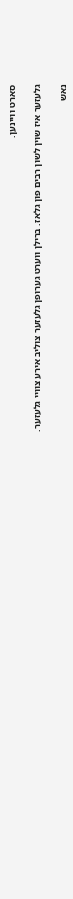סארט וויינען.

גלעזער איז שוין לשון רבים פון גלאז. ברילן ווערט גערופן גלעזער צוליב אירע צוויי גלעזער.

נאש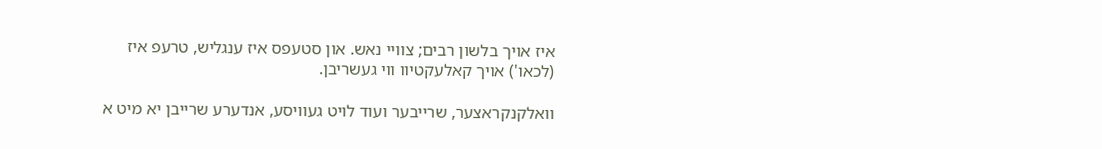איז אויך בלשון רבים; צוויי נאש. און סטעפס איז ענגליש, טרעפ איז (לכאו') אויך קאלעקטיוו ווי געשריבן.

וואלקנקראצער, שרייבער ועוד לויט געוויסע, אנדערע שרייבן יא מיט א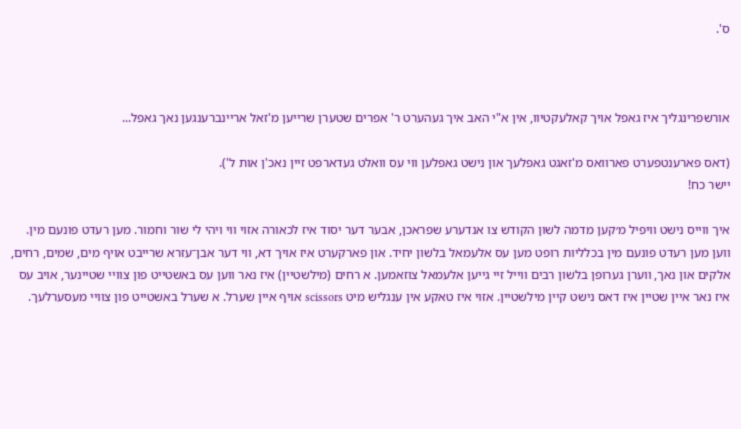ס'.



אורשפרינגליך איז גאפל אויך קאלעקטיוו, אין א"י האב איך געהערט ר' אפרים שטערן שרייען מ'זאל אריינברענגען נאך גאפל...

(דאס פארענטפערט פארוואס מ'זאגט גאפלעך און נישט גאפלען ווי עס וואלט געדארפט זיין נאכ'ן אות ל').
יישר כח!

איך ווייס נישט וויפיל מ׳קען מדמה לשון הקודש צו אנדערע שפראכן, אבער דער יסוד איז לכאורה אזוי ווי ויהי לי שור וחמור. מען רעדט פונעם מין. ווען מען רעדט פונעם מין בכלליות רופט מען עס אלעמאל בלשון יחיד. און פארקערט איז אויך דא, ווי דער אבן־עזרא שרייבט אויף מים, שמים, רחים, אלקים און נאך, ווערן גערופן בלשון רבים ווייל זיי גייען אלעמאל צוזאמען. א רחים (מילשטיין) איז נאר ווען עס באשטייט פון צוויי שטיינער, אויב עס איז נאר איין שטיין איז דאס נישט קיין מילשטיין. אזוי איז טאקע אין ענגליש מיט scissors אויף איין שערל. א שערל באשטייט פון צוויי מעסערלעך.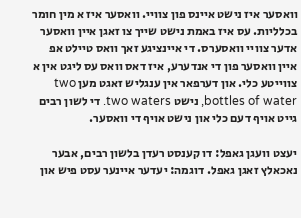וואסער איז נישט איינס פון צוויי. וואסער איז א מין חומר בכלליות. עס איז באמת נישט שייך צו זאגן איין וואסער אדער צוויי וואסערס. די איינציגע זאך וואס טיילט אפ איין וואסער פון די אנדערע, איז דאס וואס עס ליגט אין א צווייטע כלי. און דערפאר אין ענגליש זאגט מען two bottles of water, נישט two waters. די לשון רבים גייט אויף דעם כלי און נישט אויף די וואסער.

יעצט וועגן גאפל: דו קענסט רעדן בלשון רבים, אבער נאכאלץ זאגן גאפל. דוגמה: יעדער איינער עסט פיש און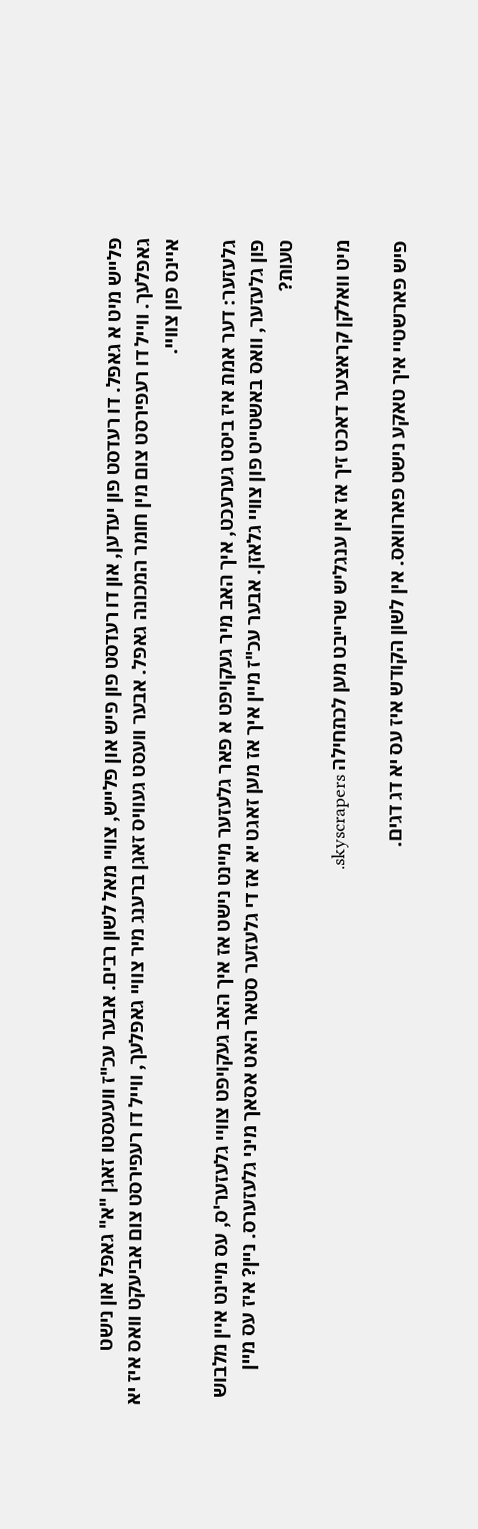פלייש מיט א גאפל. דו רעדסט פון יעדען, און דו רעדסט פון פיש און פלייש, צוויי מאל לשון רבים. אבער עכ"ז וועעסטו זאגן "א" גאפל און נישט גאפלעך. ווייל דו רעפירסט צום מין חומר המכונה גאפל. אבער וועסט געוויס זאגן ברענג מיר צוויי גאפלעך, ווייל דו רעפירסט צום אביעקט וואס איז יא איינס פון צוויי.

גלעזער: דער אמת איז ביסט גערעכט, איך האב מיר געקויפט א פאר גלעזער מיינט נישט אז איך האב געקויפט צוויי גלעזער'ס, עס מיינט איין מלבוש פון גלעזער, וואס באשטייט פון צוויי גלאזן. אבער עכ"ז מיין איך אז מען זאגט יא אז די גלעזער סטאר האט אסאך מיני גלעזערס. ניין? איז עס מיין טעות?

מיט וואלקן קראצער דאכט זיך אז אין ענגליש שרייבט מען לכתחילה skyscrapers.

פיש פארשטיי איך טאקע נישט פארוואס. אין לשון הקודש איז עס יא דג דגים.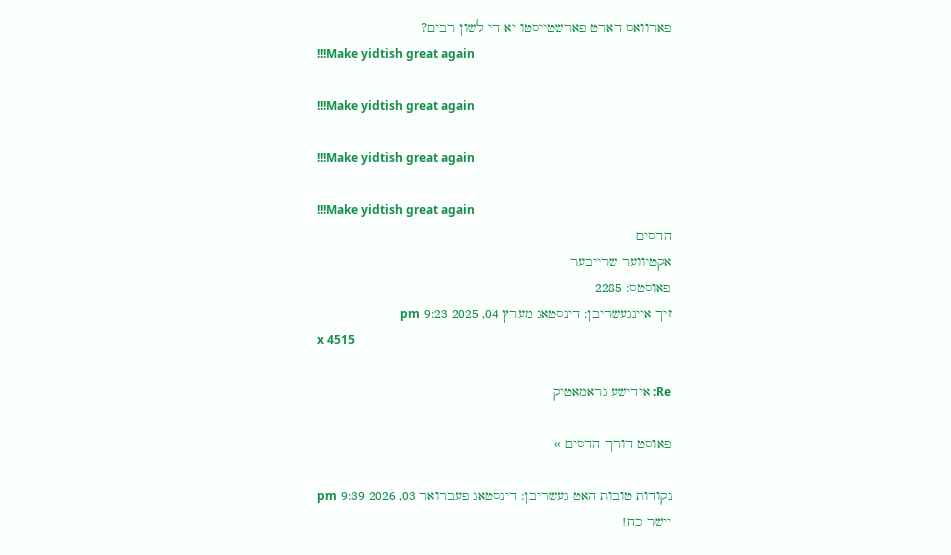פארוואס דארט פארשטייסטו יא די לשון רבים?
!!!Make yidtish great again

!!!Make yidtish great again

!!!Make yidtish great again

!!!Make yidtish great again
הדסים
אקטיווער שרייבער
פאוסטס: 2285
זיך איינגעשריבן: דינסטאג מערץ 04, 2025 9:23 pm
x 4515

Re: אידישע גראמאטיק

פאוסט דורך הדסים »

נקודות טובות האט געשריבן: דינסטאג פעברואר 03, 2026 9:39 pm
יישר כח!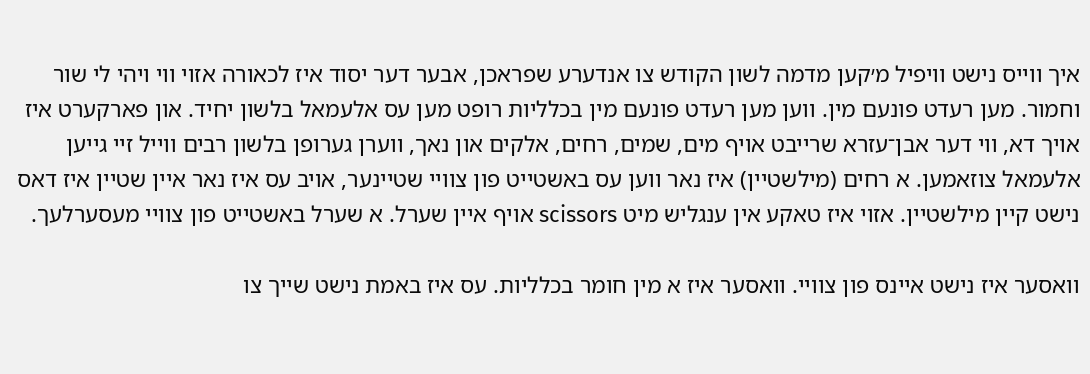איך ווייס נישט וויפיל מ׳קען מדמה לשון הקודש צו אנדערע שפראכן, אבער דער יסוד איז לכאורה אזוי ווי ויהי לי שור וחמור. מען רעדט פונעם מין. ווען מען רעדט פונעם מין בכלליות רופט מען עס אלעמאל בלשון יחיד. און פארקערט איז אויך דא, ווי דער אבן־עזרא שרייבט אויף מים, שמים, רחים, אלקים און נאך, ווערן גערופן בלשון רבים ווייל זיי גייען אלעמאל צוזאמען. א רחים (מילשטיין) איז נאר ווען עס באשטייט פון צוויי שטיינער, אויב עס איז נאר איין שטיין איז דאס נישט קיין מילשטיין. אזוי איז טאקע אין ענגליש מיט scissors אויף איין שערל. א שערל באשטייט פון צוויי מעסערלעך.

וואסער איז נישט איינס פון צוויי. וואסער איז א מין חומר בכלליות. עס איז באמת נישט שייך צו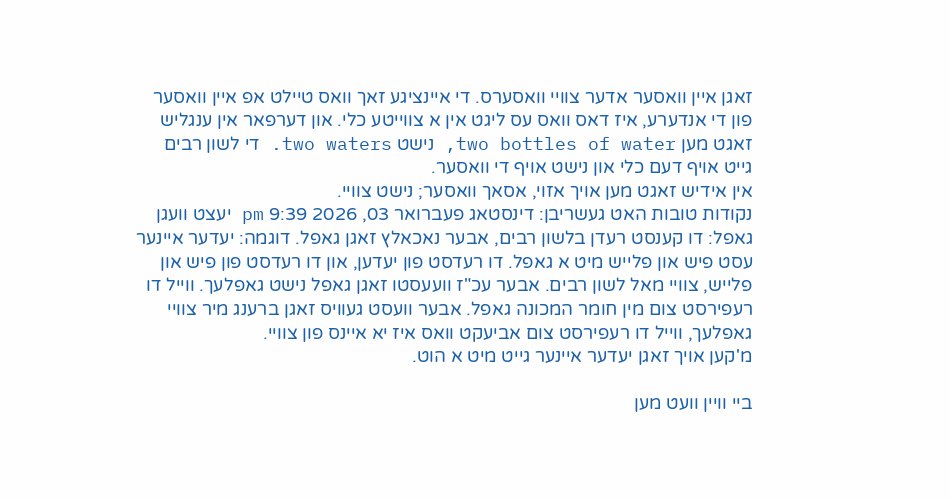זאגן איין וואסער אדער צוויי וואסערס. די איינציגע זאך וואס טיילט אפ איין וואסער פון די אנדערע, איז דאס וואס עס ליגט אין א צווייטע כלי. און דערפאר אין ענגליש זאגט מען two bottles of water, נישט two waters. די לשון רבים גייט אויף דעם כלי און נישט אויף די וואסער.
אין אידיש זאגט מען אויך אזוי, אסאך וואסער; נישט צוויי.
נקודות טובות האט געשריבן: דינסטאג פעברואר 03, 2026 9:39 pm יעצט וועגן גאפל: דו קענסט רעדן בלשון רבים, אבער נאכאלץ זאגן גאפל. דוגמה: יעדער איינער עסט פיש און פלייש מיט א גאפל. דו רעדסט פון יעדען, און דו רעדסט פון פיש און פלייש, צוויי מאל לשון רבים. אבער עכ"ז וועעסטו זאגן גאפל נישט גאפלעך. ווייל דו רעפירסט צום מין חומר המכונה גאפל. אבער וועסט געוויס זאגן ברענג מיר צוויי גאפלעך, ווייל דו רעפירסט צום אביעקט וואס איז יא איינס פון צוויי.
מ'קען אויך זאגן יעדער איינער גייט מיט א הוט.

ביי וויין וועט מען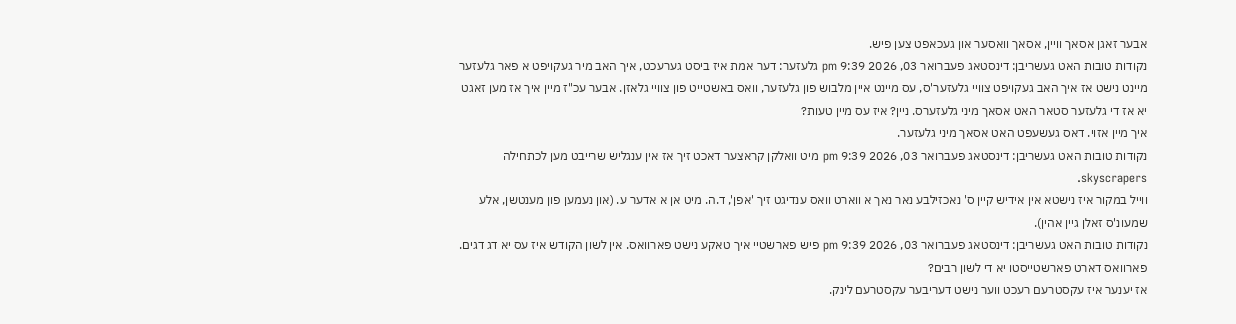אבער זאגן אסאך וויין, אסאך וואסער און געכאפט צען פיש.
נקודות טובות האט געשריבן: דינסטאג פעברואר 03, 2026 9:39 pm גלעזער: דער אמת איז ביסט גערעכט, איך האב מיר געקויפט א פאר גלעזער מיינט נישט אז איך האב געקויפט צוויי גלעזער'ס, עס מיינט איין מלבוש פון גלעזער, וואס באשטייט פון צוויי גלאזן. אבער עכ"ז מיין איך אז מען זאגט יא אז די גלעזער סטאר האט אסאך מיני גלעזערס. ניין? איז עס מיין טעות?
איך מיין אזוי. דאס געשעפט האט אסאך מיני גלעזער.
נקודות טובות האט געשריבן: דינסטאג פעברואר 03, 2026 9:39 pm מיט וואלקן קראצער דאכט זיך אז אין ענגליש שרייבט מען לכתחילה skyscrapers.
ווייל במקור איז נישטא אין אידיש קיין ס' נאכזילבע נאר נאך א ווארט וואס ענדיגט זיך 'אפן', ד.ה. מיט אן א אדער ע. (און נעמען פון מענטשן, אלע שמעונ'ס זאלן גיין אהין).
נקודות טובות האט געשריבן: דינסטאג פעברואר 03, 2026 9:39 pm פיש פארשטיי איך טאקע נישט פארוואס. אין לשון הקודש איז עס יא דג דגים. פארוואס דארט פארשטייסטו יא די לשון רבים?
אז יענער איז עקסטרעם רעכט ווער נישט דעריבער עקסטרעם לינק.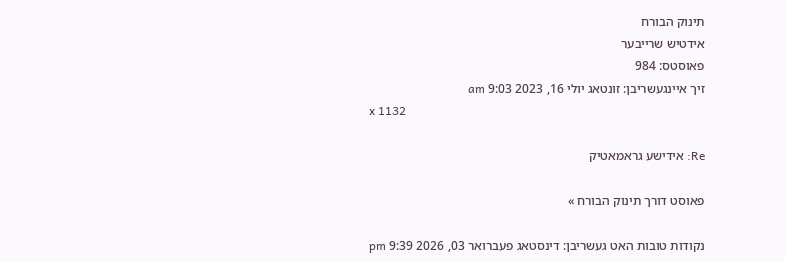תינוק הבורח
אידטיש שרייבער
פאוסטס: 984
זיך איינגעשריבן: זונטאג יולי 16, 2023 9:03 am
x 1132

Re: אידישע גראמאטיק

פאוסט דורך תינוק הבורח »

נקודות טובות האט געשריבן: דינסטאג פעברואר 03, 2026 9:39 pm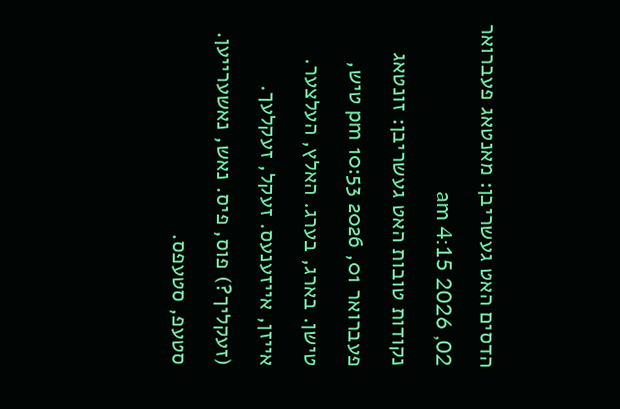הדסים האט געשריבן: מאנטאג פעברואר 02, 2026 4:15 am
נקודות טובות האט געשריבן: זונטאג פעברואר 01, 2026 10:53 pm טיש, טישן. בארג, בערג. האלץ, העלצער. אייזן, אייזענעס. זעקל, זעקלעך. (זעקליך?) פוס, פיס. נאש, נאשערייען. סטעפ, סטעפס.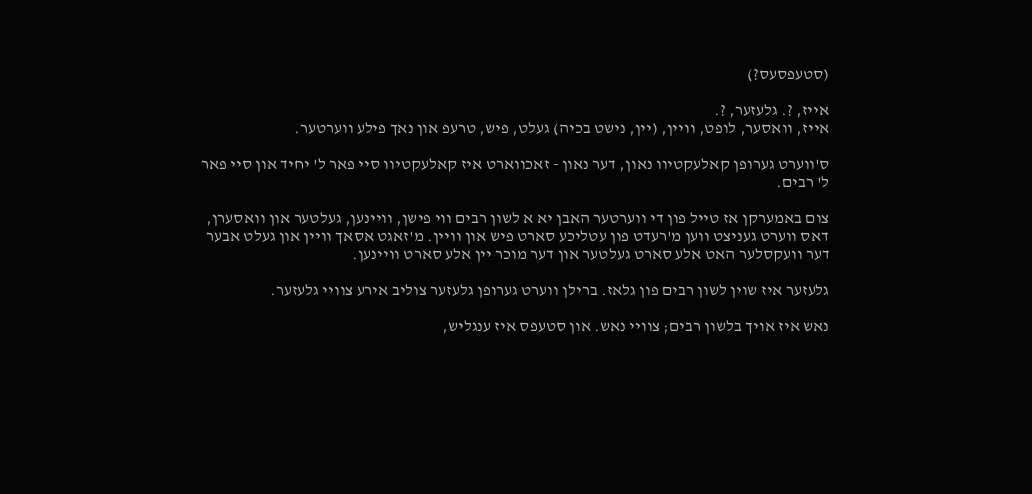(סטעפסעס?)

אייז, ?. גלעזער, ?.
אייז, וואסער, לופט, וויין, (יין, נישט בכיה) געלט, פיש, טרעפ און נאך פילע ווערטער.

ס'ווערט גערופן קאלעקטיוו נאון, דער נאון - זאכווארט איז קאלעקטיוו סיי פאר ל' יחיד און סיי פאר ל' רבים.

צום באמערקן אז טייל פון די ווערטער האבן יא א לשון רבים ווי פישן, וויינען, געלטער און וואסערן, דאס ווערט געניצט ווען מ'רעדט פון עטליכע סארט פיש און וויין. מ'זאגט אסאך וויין און געלט אבער דער וועקסלער האט אלע סארט געלטער און דער מוכר יין אלע סארט וויינען.

גלעזער איז שוין לשון רבים פון גלאז. ברילן ווערט גערופן גלעזער צוליב אירע צוויי גלעזער.

נאש איז אויך בלשון רבים; צוויי נאש. און סטעפס איז ענגליש,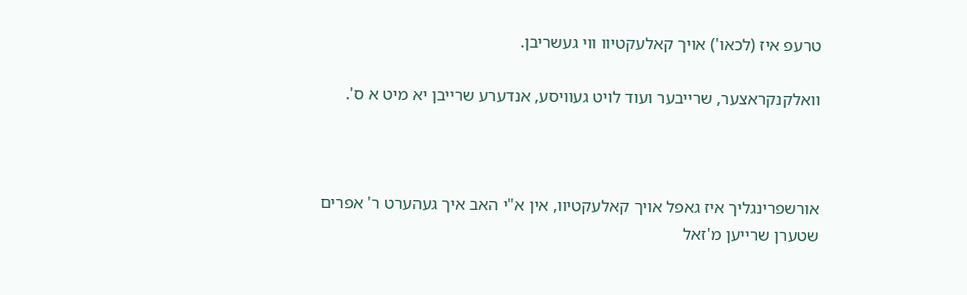טרעפ איז (לכאו') אויך קאלעקטיוו ווי געשריבן.

וואלקנקראצער, שרייבער ועוד לויט געוויסע, אנדערע שרייבן יא מיט א ס'.



אורשפרינגליך איז גאפל אויך קאלעקטיוו, אין א"י האב איך געהערט ר' אפרים שטערן שרייען מ'זאל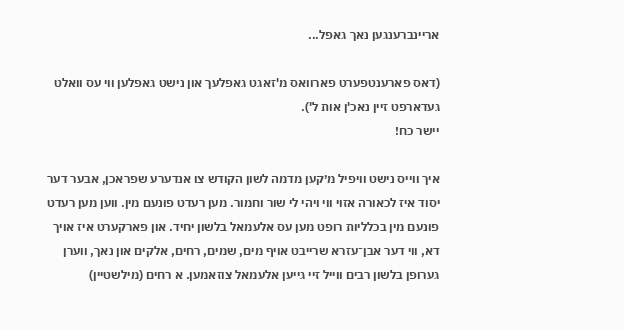אריינברענגען נאך גאפל...

(דאס פארענטפערט פארוואס מ'זאגט גאפלעך און נישט גאפלען ווי עס וואלט געדארפט זיין נאכ'ן אות ל').
יישר כח!

איך ווייס נישט וויפיל מ׳קען מדמה לשון הקודש צו אנדערע שפראכן, אבער דער יסוד איז לכאורה אזוי ווי ויהי לי שור וחמור. מען רעדט פונעם מין. ווען מען רעדט פונעם מין בכלליות רופט מען עס אלעמאל בלשון יחיד. און פארקערט איז אויך דא, ווי דער אבן־עזרא שרייבט אויף מים, שמים, רחים, אלקים און נאך, ווערן גערופן בלשון רבים ווייל זיי גייען אלעמאל צוזאמען. א רחים (מילשטיין)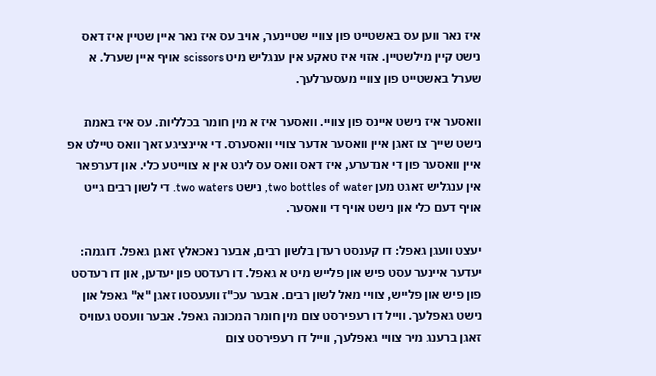איז נאר ווען עס באשטייט פון צוויי שטיינער, אויב עס איז נאר איין שטיין איז דאס נישט קיין מילשטיין. אזוי איז טאקע אין ענגליש מיט scissors אויף איין שערל. א שערל באשטייט פון צוויי מעסערלעך.

וואסער איז נישט איינס פון צוויי. וואסער איז א מין חומר בכלליות. עס איז באמת נישט שייך צו זאגן איין וואסער אדער צוויי וואסערס. די איינציגע זאך וואס טיילט אפ איין וואסער פון די אנדערע, איז דאס וואס עס ליגט אין א צווייטע כלי. און דערפאר אין ענגליש זאגט מען two bottles of water, נישט two waters. די לשון רבים גייט אויף דעם כלי און נישט אויף די וואסער.

יעצט וועגן גאפל: דו קענסט רעדן בלשון רבים, אבער נאכאלץ זאגן גאפל. דוגמה: יעדער איינער עסט פיש און פלייש מיט א גאפל. דו רעדסט פון יעדען, און דו רעדסט פון פיש און פלייש, צוויי מאל לשון רבים. אבער עכ"ז וועעסטו זאגן "א" גאפל און נישט גאפלעך. ווייל דו רעפירסט צום מין חומר המכונה גאפל. אבער וועסט געוויס זאגן ברענג מיר צוויי גאפלעך, ווייל דו רעפירסט צום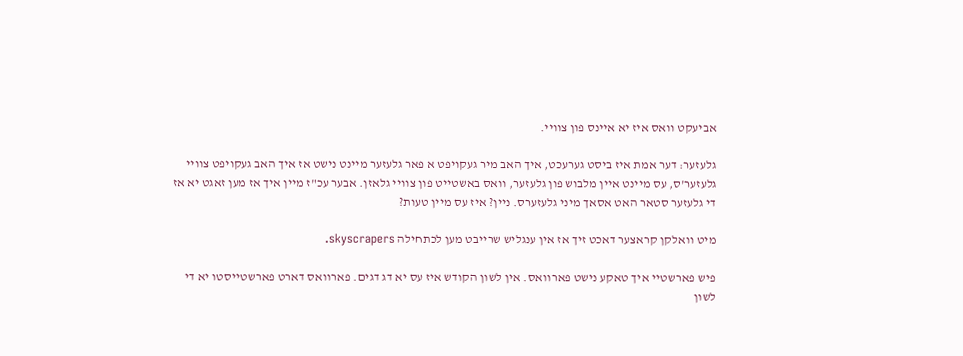אביעקט וואס איז יא איינס פון צוויי.

גלעזער: דער אמת איז ביסט גערעכט, איך האב מיר געקויפט א פאר גלעזער מיינט נישט אז איך האב געקויפט צוויי גלעזער'ס, עס מיינט איין מלבוש פון גלעזער, וואס באשטייט פון צוויי גלאזן. אבער עכ"ז מיין איך אז מען זאגט יא אז די גלעזער סטאר האט אסאך מיני גלעזערס. ניין? איז עס מיין טעות?

מיט וואלקן קראצער דאכט זיך אז אין ענגליש שרייבט מען לכתחילה skyscrapers.

פיש פארשטיי איך טאקע נישט פארוואס. אין לשון הקודש איז עס יא דג דגים. פארוואס דארט פארשטייסטו יא די לשון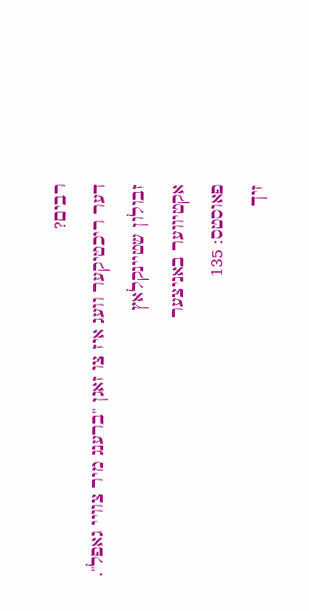רבים?
דער ריכטיקער וועג איז צו זאגן "ברענג מיר צוויי גאפל".
זבולון שטיינקלאץ
אקטיווער באניצער
פאוסטס: 135
זיך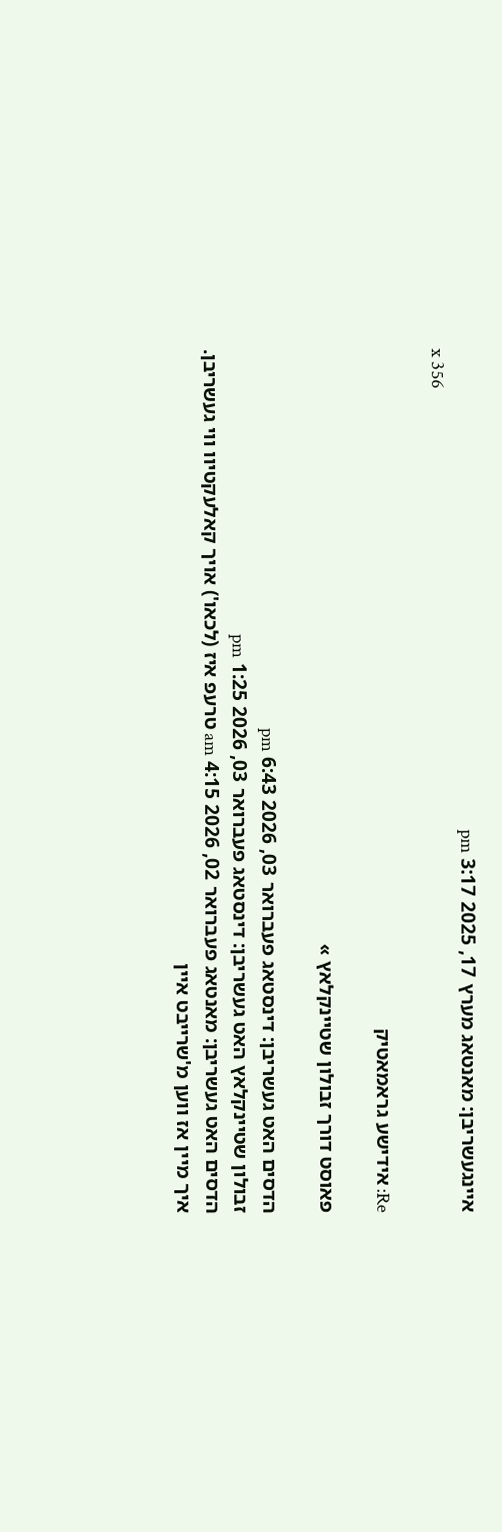איינגעשריבן: מאנטאג מערץ 17, 2025 3:17 pm
x 356

Re: אידישע גראמאטיק

פאוסט דורך זבולון שטיינקלאץ »

הדסים האט געשריבן: דינסטאג פעברואר 03, 2026 6:43 pm
זבולון שטיינקלאץ האט געשריבן: דינסטאג פעברואר 03, 2026 1:25 pm
הדסים האט געשריבן: מאנטאג פעברואר 02, 2026 4:15 am טרעפ איז (לכאו') אויך קאלעקטיוו ווי געשריבן.
איך מיין אז ווען מ'שרייבט איין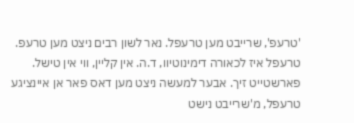'טרעפ', שרייבט מען טרעפל. נאר לשון רבים ניצט מען טרעפ.
טרעפל איז לכאורה דימינוטיוו, ד.ה. אין קליין, ווי אין טישל.
פארשטייט זיך. אבער למעשה ניצט מען דאס פאר אן איינציגע טרעפל, מ'שרייבט נישט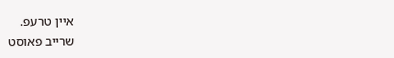איין טרעפ.
שרייב פאוסט